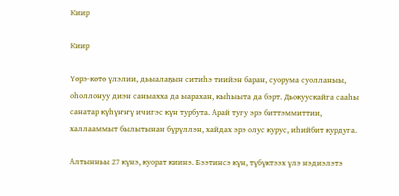Киир

Киир

Үөрэ-көтө үлэлии, дьыалаҕын ситиһэ тиийэн баран, суорума суолланыы, оһоллонуу диэн саныахха да ыарахан, кыһыыта да бэрт. Дьокуускайга сааһы санатар күһүҥҥү ичигэс күн турбута. Арай тугу эрэ биттэммиттии, халлааммыт былытынан бүрүллэн, хайдах эрэ олус курус, иһийбит курдуга.

Алтынньы 27 күнэ, куорат киинэ. Бээтинсэ күн, түбүктээх үлэ нэдиэлэтэ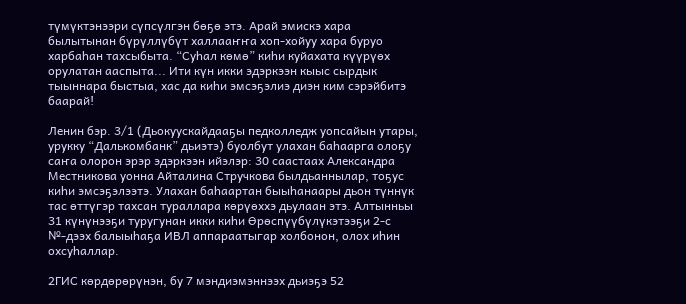түмүктэнээри сүпсүлгэн бөҕө этэ. Арай эмискэ хара былытынан бүрүллүбүт халлааҥҥа хоп-хойуу хара буруо харбаһан тахсыбыта. “Суһал көмө” киһи куйахата күүрүөх орулатан ааспыта... Ити күн икки эдэркээн кыыс сырдык тыыннара быстыа, хас да киһи эмсэҕэлиэ диэн ким сэрэйбитэ баарай!

Ленин бэр. 3/1 (Дьокуускайдааҕы педколледж уопсайын утары, урукку “Далькомбанк” дьиэтэ) буолбут улахан баһаарга олоҕу саҥа олорон эрэр эдэркээн ийэлэр: 30 саастаах Александра Местникова уонна Айталина Стручкова былдьаннылар, тоҕус киһи эмсэҕэлээтэ. Улахан баһаартан быыһанаары дьон түннүк тас өттүгэр тахсан тураллара көрүөххэ дьулаан этэ. Алтынньы 31 күнүнээҕи туругунан икки киһи Өрөспүүбүлүкэтээҕи 2-с №-дээх балыыһаҕа ИВЛ аппараатыгар холбонон, олох иһин охсуһаллар.

2ГИС көрдөрөрүнэн, бу 7 мэндиэмэннээх дьиэҕэ 52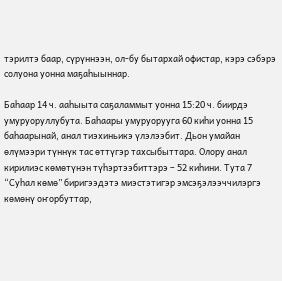тэрилтэ баар, сүрүннээн, ол-бу бытархай офистар, кэрэ сэбэрэ солуона уонна маҕаһыыннар.

Баһаар 14 ч. ааһыыта саҕаламмыт уонна 15:20 ч. биирдэ умуруоруллубута. Баһаары умуруорууга 60 киһи уонна 15 баһаарынай, анал тиэхиньикэ үлэлээбит. Дьон умайан өлүмээри түннүк тас өттүгэр тахсыбыттара. Олору анал кирилиэс көмөтүнэн түһэртээбиттэрэ – 52 киһини. Тута 7 “Суһал көмө” биригээдэтэ миэстэтигэр эмсэҕэлээччилэргэ көмөнү оҥорбуттар,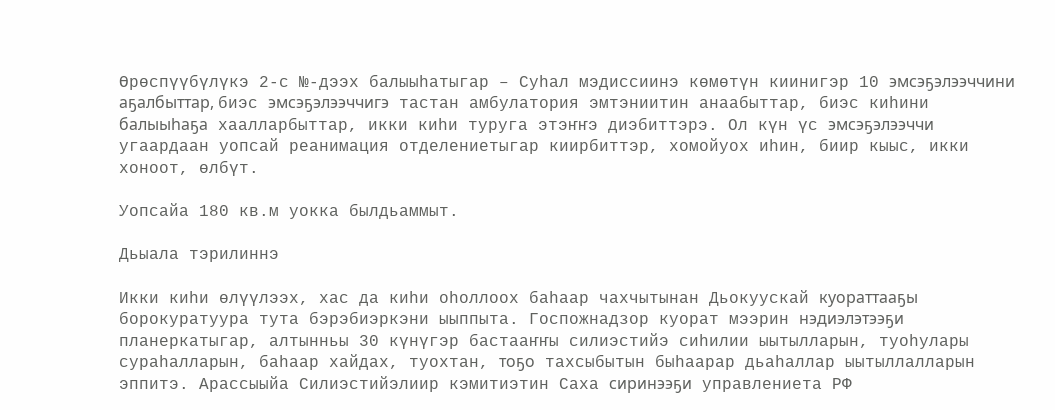Өрөспүүбүлүкэ 2-с №-дээх балыыһатыгар – Суһал мэдиссиинэ көмөтүн киинигэр 10 эмсэҕэлээччини аҕалбыттар, биэс эмсэҕэлээччигэ тастан амбулатория эмтэниитин анаабыттар, биэс киһини балыыһаҕа хаалларбыттар, икки киһи туруга этэҥҥэ диэбиттэрэ. Ол күн үс эмсэҕэлээччи угаардаан уопсай реанимация отделениетыгар киирбиттэр, хомойуох иһин, биир кыыс, икки хоноот, өлбүт.

Уопсайа 180 кв.м уокка былдьаммыт.

Дьыала тэрилиннэ

Икки киһи өлүүлээх, хас да киһи оһоллоох баһаар чахчытынан Дьокуускай куораттааҕы борокуратуура тута бэрэбиэркэни ыыппыта. Госпожнадзор куорат мээрин нэдиэлэтээҕи планеркатыгар, алтынньы 30 күнүгэр бастааҥҥы силиэстийэ сиһилии ыытылларын, туоһулары сураһалларын, баһаар хайдах, туохтан, тоҕо тахсыбытын быһаарар дьаһаллар ыытыллалларын эппитэ. Арассыыйа Силиэстийэлиир кэмитиэтин Саха сиринээҕи управлениета РФ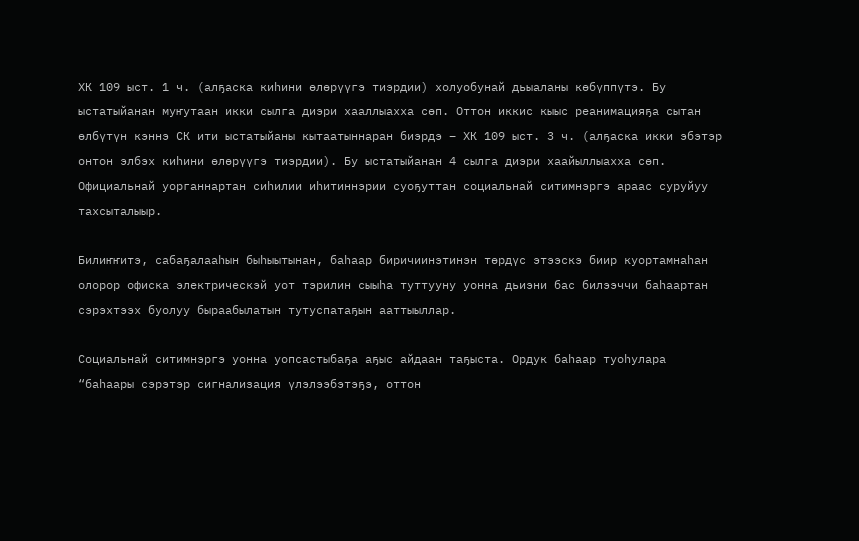ХК 109 ыст. 1 ч. (алҕаска киһини өлөрүүгэ тиэрдии) холуобунай дьыаланы көбүппүтэ. Бу ыстатыйанан муҥутаан икки сылга диэри хааллыахха сөп. Оттон иккис кыыс реанимацияҕа сытан өлбүтүн кэннэ СК ити ыстатыйаны кытаатыннаран биэрдэ – ХК 109 ыст. 3 ч. (алҕаска икки эбэтэр онтон элбэх киһини өлөрүүгэ тиэрдии). Бу ыстатыйанан 4 сылга диэри хаайыллыахха сөп. Официальнай уорганнартан сиһилии иһитиннэрии суоҕуттан социальнай ситимнэргэ араас суруйуу тахсыталыыр.

Билиҥҥитэ, сабаҕалааһын быһыытынан, баһаар биричиинэтинэн төрдүс этээскэ биир куортамнаһан олорор офиска электрическэй уот тэрилин сыыһа туттууну уонна дьиэни бас билээччи баһаартан сэрэхтээх буолуу быраабылатын тутуспатаҕын ааттыыллар.

Социальнай ситимнэргэ уонна уопсастыбаҕа аҕыс айдаан таҕыста. Ордук баһаар туоһулара “баһаары сэрэтэр сигнализация үлэлээбэтэҕэ, оттон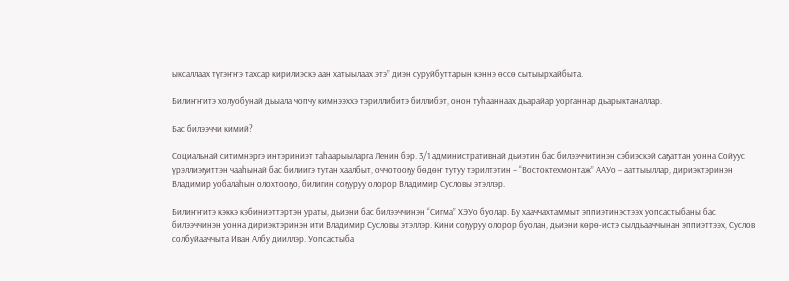ыксаллаах түгэҥҥэ тахсар кирилиэскэ аан хатыылаах этэ” диэн суруйбуттарын кэннэ өссө сытыырхайбыта.

Билиҥҥитэ холуобунай дьыала чопчу кимнээххэ тэриллибитэ биллибэт, онон туһааннаах дьарайар уорганнар дьарыктаналлар.

Бас билээччи кимий?

Социальнай ситимнэргэ интэриниэт таһаарыыларга Ленин бэр. 3/1 административнай дьиэтин бас билээччитинэн сэбиэскэй саҕаттан уонна Сойуус үрэллиэҕиттэн чааһынай бас билиигэ тутан хаалбыт, оччотооҕу бөдөҥ тутуу тэрилтэтин – “Востоктехмонтаж” ААУо – ааттыыллар, дириэктэринэн Владимир уобалаһын олохтооҕо, билигин соҕуруу олорор Владимир Сусловы этэллэр.

Билиҥҥитэ кэккэ кэбиниэттэртэн ураты, дьиэни бас билээччинэн “Сигма” ХЭУо буолар. Бу хааччахтаммыт эппиэтинэстээх уопсастыбаны бас билээччинэн уонна дириэктэринэн ити Владимир Сусловы этэллэр. Кини соҕуруу олорор буолан, дьиэни көрө-истэ сылдьааччынан эппиэттээх, Суслов солбуйааччыта Иван Албу дииллэр. Уопсастыба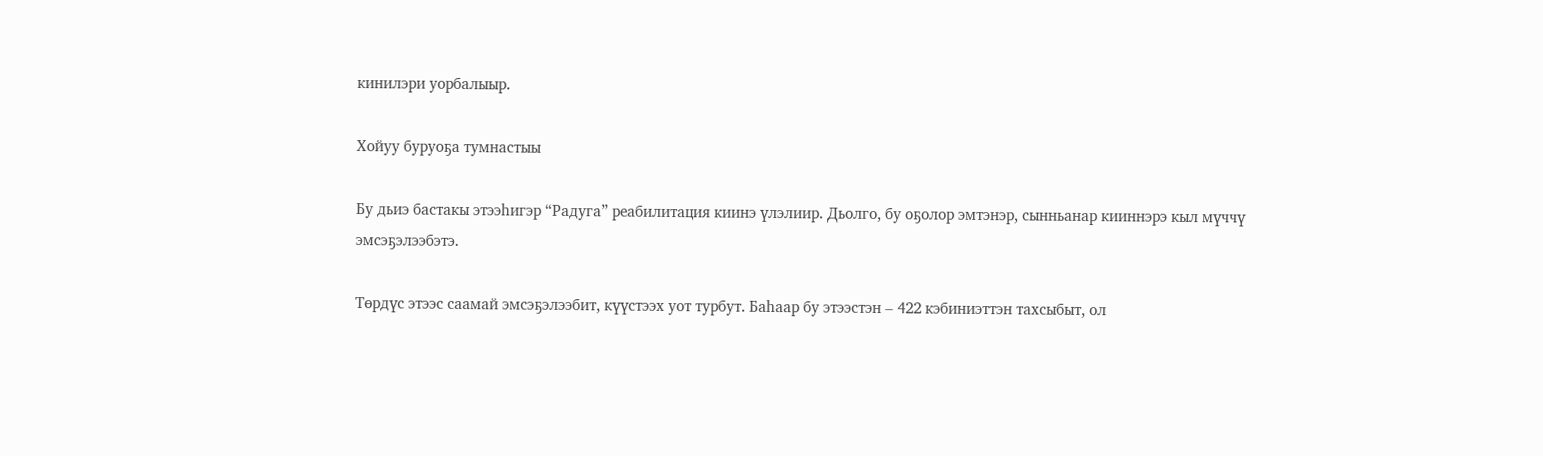кинилэри уорбалыыр.

Хойуу буруоҕа тумнастыы

Бу дьиэ бастакы этээһигэр “Радуга” реабилитация киинэ үлэлиир. Дьолго, бу оҕолор эмтэнэр, сынньанар кииннэрэ кыл мүччү эмсэҕэлээбэтэ.

Төрдүс этээс саамай эмсэҕэлээбит, күүстээх уот турбут. Баһаар бу этээстэн – 422 кэбиниэттэн тахсыбыт, ол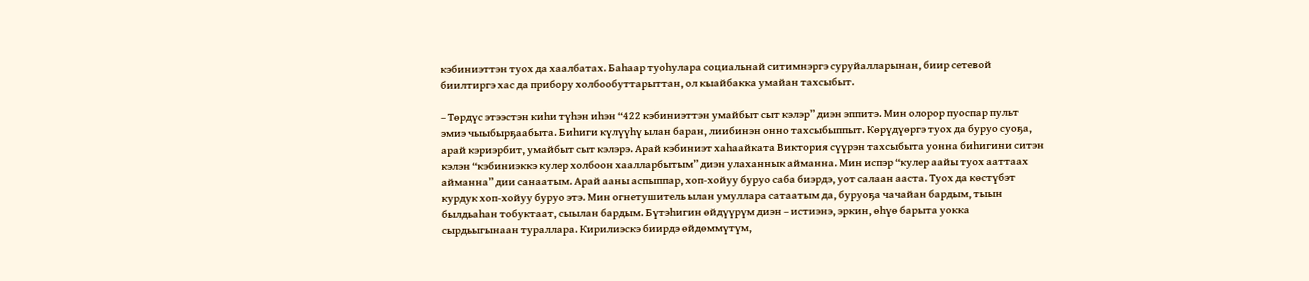кэбиниэттэн туох да хаалбатах. Баһаар туоһулара социальнай ситимнэргэ суруйалларынан, биир сетевой биилтиргэ хас да прибору холбообуттарыттан, ол кыайбакка умайан тахсыбыт.

– Төрдүс этээстэн киһи түһэн иһэн “422 кэбиниэттэн умайбыт сыт кэлэр” диэн эппитэ. Мин олорор пуоспар пульт эмиэ чыыбырҕаабыта. Биһиги күлүүһү ылан баран, лиибинэн онно тахсыбыппыт. Көрүдүөргэ туох да буруо суоҕа, арай кэриэрбит, умайбыт сыт кэлэрэ. Арай кэбиниэт хаһаайката Виктория сүүрэн тахсыбыта уонна биһигини ситэн кэлэн “кэбиниэккэ кулер холбоон хаалларбытым” диэн улаханнык айманна. Мин испэр “кулер аайы туох ааттаах айманна” дии санаатым. Арай ааны аспыппар, хоп-хойуу буруо саба биэрдэ, уот салаан ааста. Туох да көстүбэт курдук хоп-хойуу буруо этэ. Мин огнетушитель ылан умуллара сатаатым да, буруоҕа чачайан бардым, тыын былдьаһан тобуктаат, сыылан бардым. Бүтэһигин өйдүүрүм диэн – истиэнэ, эркин, өһүө барыта уокка сырдьыгынаан тураллара. Кирилиэскэ биирдэ өйдөммүтүм,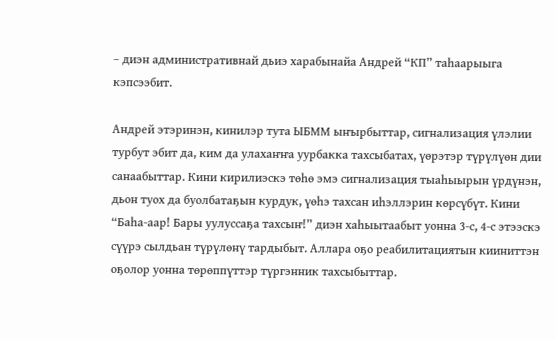– диэн административнай дьиэ харабынайа Андрей “КП” таһаарыыга кэпсээбит.

Андрей этэринэн, кинилэр тута ЫБММ ыҥырбыттар, сигнализация үлэлии турбут эбит да, ким да улахаҥҥа уурбакка тахсыбатах, үөрэтэр түрүлүөн дии санаабыттар. Кини кирилиэскэ төһө эмэ сигнализация тыаһыырын үрдүнэн, дьон туох да буолбатаҕын курдук, үөһэ тахсан иһэллэрин көрсүбүт. Кини “Баһа-аар! Бары уулуссаҕа тахсыҥ!” диэн хаһыытаабыт уонна 3-с, 4-с этээскэ сүүрэ сылдьан түрүлөнү тардыбыт. Аллара оҕо реабилитациятын кииниттэн оҕолор уонна төрөппүттэр түргэнник тахсыбыттар.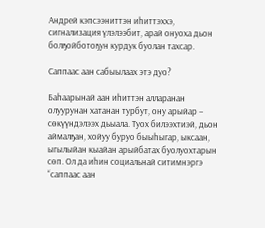Андрей кэпсээниттэн иһиттэххэ, сигнализация үлэлээбит, арай онуоха дьон болҕойботоҕун курдук буолан тахсар.

Саппаас аан сабыылаах этэ дуо?

Баһаарынай аан иһиттэн алларанан олуурунан хатанан турбут, ону арыйар – сөкүүндэлээх дьыала. Туох билээхтиэй, дьон аймалҕан, хойуу буруо быыһыгар, ыксаан, ыгылыйан кыайан арыйбатах буолуохтарын сөп. Ол да иһин социальнай ситимнэргэ “саппаас аан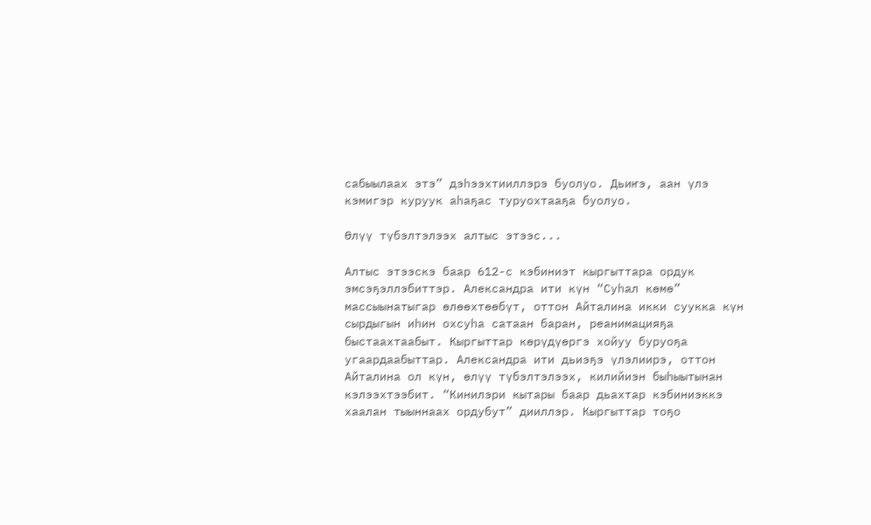сабыылаах этэ” дэһээхтииллэрэ буолуо. Дьиҥэ, аан үлэ кэмигэр куруук аһаҕас туруохтааҕа буолуо.

Өлүү түбэлтэлээх алтыс этээс...

Алтыс этээскэ баар 612-с кэбиниэт кыргыттара ордук эмсэҕэллэбиттэр. Александра ити күн “Суһал көмө” массыынатыгар өлөөхтөөбүт, оттон Айталина икки суукка күн сырдыгын иһин охсуһа сатаан баран, реанимацияҕа быстаахтаабыт. Кыргыттар көрүдүөргэ хойуу буруоҕа угаардаабыттар. Александра ити дьиэҕэ үлэлиирэ, оттон Айталина ол күн, өлүү түбэлтэлээх, килийиэн быһыытынан кэлээхтээбит. “Кинилэри кытары баар дьахтар кэбиниэккэ хаалан тыыннаах ордубут” дииллэр. Кыргыттар тоҕо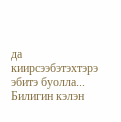да киирсээбэтэхтэрэ эбитэ буолла... Билигин кэлэн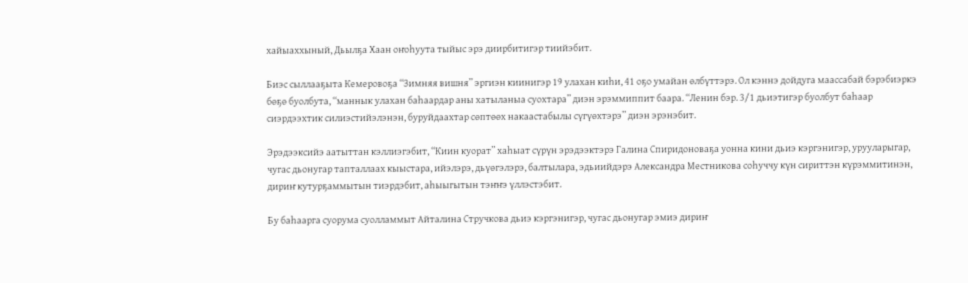хайыаххыный, Дьылҕа Хаан оҥоһуута тыйыс эрэ диирбитигэр тиийэбит.

Биэс сыллааҕыта Кемеровоҕа “Зимняя вишня” эргиэн киинигэр 19 улахан киһи, 41 оҕо умайан өлбүттэрэ. Ол кэннэ дойдуга маассабай бэрэбиэркэ бөҕө буолбута, “маннык улахан баһаардар аны хатыланыа суохтара” диэн эрэммиппит баара. “Ленин бэр. 3/1 дьиэтигэр буолбут баһаар сиэрдээхтик силиэстийэлэнэн, буруйдаахтар сөптөөх накаастабылы сүгүөхтэрэ” диэн эрэнэбит.

Эрэдээксийэ аатыттан кэллиэгэбит, “Киин куорат” хаһыат сүрүн эрэдээктэрэ Галина Спиридоноваҕа уонна кини дьиэ кэргэнигэр, урууларыгар, чугас дьонугар тапталлаах кыыстара, ийэлэрэ, дьүөгэлэрэ, балтылара, эдьиийдэрэ Александра Местникова соһуччу күн сириттэн күрэммитинэн, дириҥ кутурҕаммытын тиэрдэбит, аһыыгытын тэҥҥэ үллэстэбит.

Бу баһаарга суорума суолламмыт Айталина Стручкова дьиэ кэргэнигэр, чугас дьонугар эмиэ дириҥ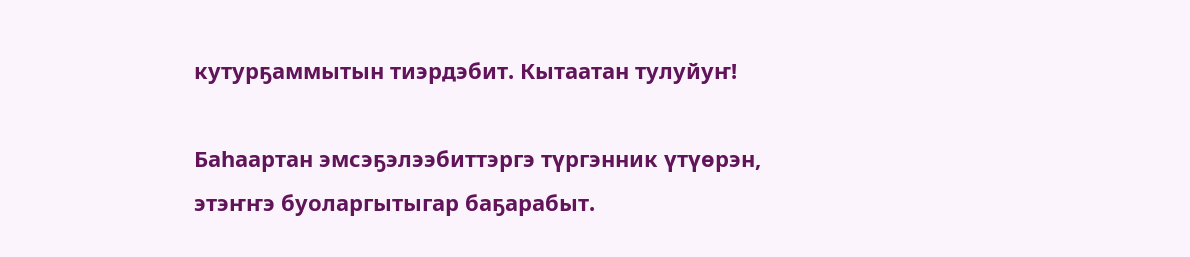кутурҕаммытын тиэрдэбит. Кытаатан тулуйуҥ!

Баһаартан эмсэҕэлээбиттэргэ түргэнник үтүөрэн, этэҥҥэ буоларгытыгар баҕарабыт.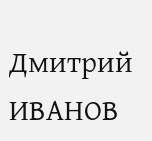Дмитрий ИВАНОВ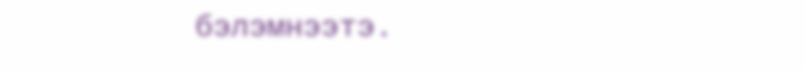бэлэмнээтэ.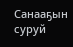Санааҕын суруй